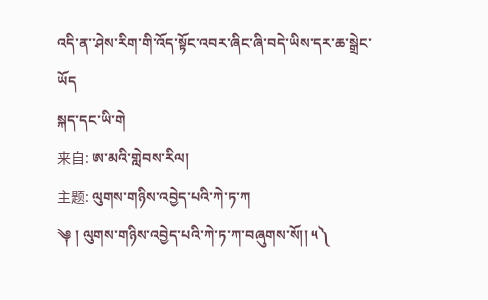འདི་ན་་ཤེས་རིག་གི་འོད་སྟོང་འབར་ཞིང་ཞི་བདེ་ཡིས་དར་ཆ་སྒྲེང་ཡོད
སྐད་དང་ཡི་གེ
来自: ཨ་མའི་གླེབས་རིལ།
主题: ལུགས་གཉིས་འབྱེད་པའི་ཀེ་ཏ་ཀ
༆ ། ལུགས་གཉིས་འབྱེད་པའི་ཀེ་ཏ་ཀ་བཞུགས་སོ།། ༥༽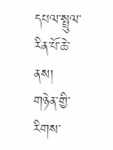དཔལ་སྤྲུལ་རིན་པོ་ཆེ་ནས།
གཉེན་གྱི་རིགས་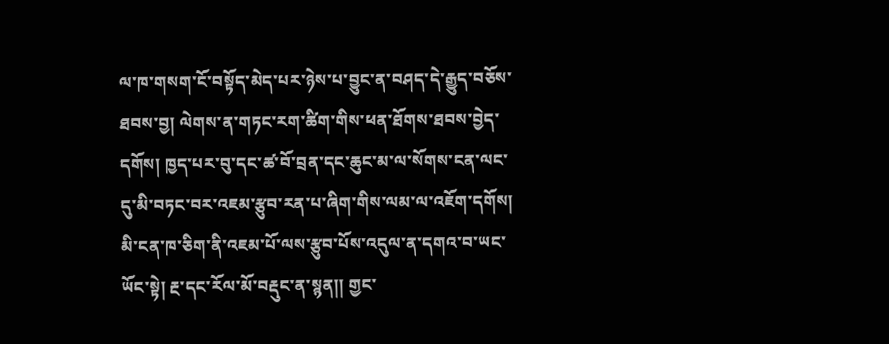ལ་ཁ་གསག་ངོ་བསྟོད་མེད་པར་ཉེས་པ་བྱུང་ན་བཤད་དེ་རྒྱུད་བཅོས་ཐབས་བྱ། ལེགས་ན་གཏང་རག་ཚིག་གིས་ཕན་ཐོགས་ཐབས་བྱེད་དགོས། ཁྱད་པར་བུ་དང་ཚ་བོ་བྲན་དང་ཆུང་མ་ལ་སོགས་ངན་ལང་དུ་མི་བཏང་བར་འཇམ་རྩུབ་རན་པ་ཞིག་གིས་ལམ་ལ་འཇོག་དགོས། མི་ངན་ཁ་ཅིག་ནི་འཇམ་པོ་ལས་རྩུབ་པོས་འདུལ་ན་དགའ་བ་ཡང་ཡོང་སྟེ། རྔ་དང་རོལ་མོ་བརྡུང་ན་སྙན།། གྱང་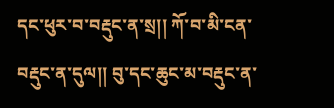དང་ཕུར་བ་བརྡུང་ན་སྲ།། ཀོ་བ་མི་ངན་བརྡུང་ན་དུལ།། བུ་དང་ཆུང་མ་བརྡུང་ན་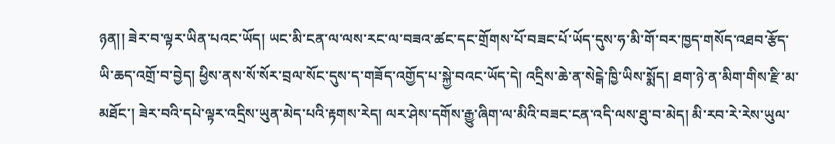ཉན།། ཟེར་བ་ལྟར་ཡིན་པའང་ཡོད། ཡང་མི་ངན་ལ་ལས་རང་ལ་བཟའ་ཚང་དང་གྲོགས་པོ་བཟང་པོ་ཡོད་དུས་ཧ་མི་གོ་བར་ཁྱད་གསོད་འཐབ་རྩོད་ཡི་ཆད་འགྲོ་བ་བྱེད། ཕྱིས་ནས་སོ་སོར་བྲལ་སོང་དུས་ད་གཟོད་འགྱོད་པ་སྐྱེ་བའང་ཡོད་དེ། འདྲིས་ཆེ་ན་སེངྒེ་ཁྱི་ཡིས་སྨོད། ཐག་ཉེ་ན་མིག་གིས་རྫི་མ་མཐོང་། ཟེར་བའི་དཔེ་ལྟར་འདྲིས་ཡུན་མེད་པའི་རྟགས་རེད། ལར་ཤེས་དགོས་རྒྱུ་ཞིག་ལ་མིའི་བཟང་ངན་འདི་ལས་ཐུ་བ་མེད། མི་རབ་རེ་རེས་ཡུལ་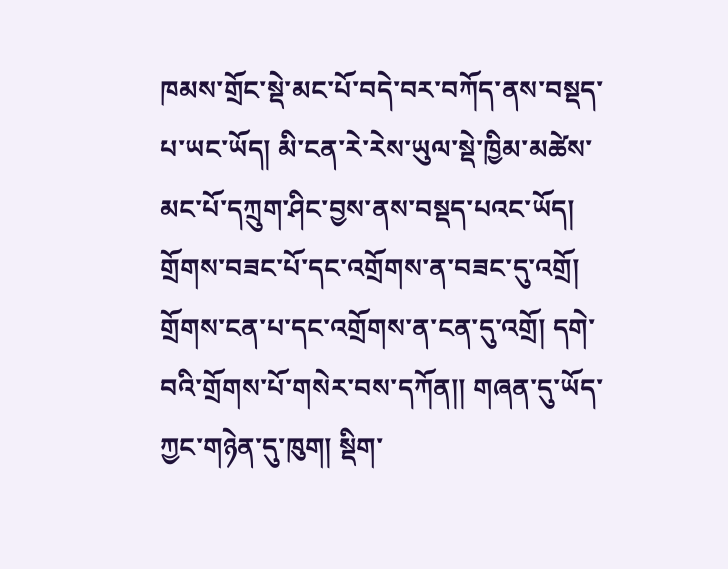ཁམས་གྲོང་སྡེ་མང་པོ་བདེ་བར་བཀོད་ནས་བསྡད་པ་ཡང་ཡོད། མི་ངན་རེ་རེས་ཡུལ་སྡེ་ཁྱིམ་མཚེས་མང་པོ་དཀྲུག་ཤིང་བྱས་ནས་བསྡད་པའང་ཡོད། གྲོགས་བཟང་པོ་དང་འགྲོགས་ན་བཟང་དུ་འགྲོ། གྲོགས་ངན་པ་དང་འགྲོགས་ན་ངན་དུ་འགྲོ། དགེ་བའི་གྲོགས་པོ་གསེར་བས་དཀོན།། གཞན་དུ་ཡོད་ཀྱང་གཉེན་དུ་ཁུག། སྡིག་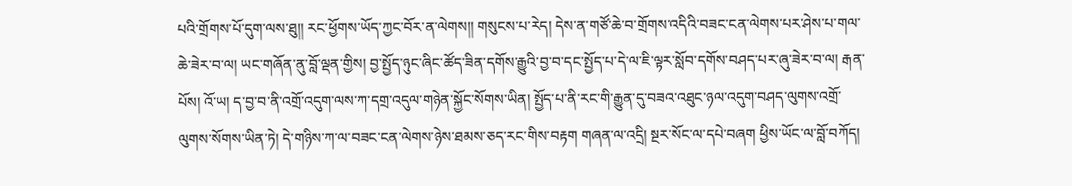པའི་གྲོགས་པོ་དུག་ལས་ཐུ།། རང་ཕྱོགས་ཡོད་ཀྱང་བོར་ན་ལེགས།། གསུངས་པ་རེད། དེས་ན་གཙོ་ཆེ་བ་གྲོགས་འདིའི་བཟང་ངན་ལེགས་པར་ཤེས་པ་གལ་ཆེ་ཟེར་བ་ལ། ཡང་གཞོན་ནུ་བློ་ལྡན་གྱིས། བྱ་སྤྱོད་ཉུང་ཞིང་ཚོད་ཟིན་དགོས་རྒྱུའི་བྱ་བ་དང་སྤྱོད་པ་དེ་ལ་ཇི་ལྟར་སློབ་དགོས་བཤད་པར་ཞུ་ཟེར་བ་ལ། རྒན་པོས། འོ་ཡ། ད་བྱ་བ་ནི་འགྲོ་འདུག་ལས་ཀ་དགྲ་འདུལ་གཉེན་སྐྱོང་སོགས་ཡིན། སྤྱོད་པ་ནི་རང་གི་རྒྱུན་དུ་བཟའ་འཐུང་ཉལ་འདུག་བཤད་ལུགས་འགྲོ་ལུགས་སོགས་ཡིན་ཏེ། དེ་གཉིས་ཀ་ལ་བཟང་ངན་ལེགས་ཉེས་ཐམས་ཅད་རང་གིས་བརྟག གཞན་ལ་འདྲི། སྔར་སོང་ལ་དཔེ་བཞག ཕྱིས་ཡོང་ལ་བློ་བཀོད།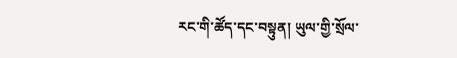རང་གི་ཚོད་དང་བསྟུན། ཡུལ་གྱི་སྲོལ་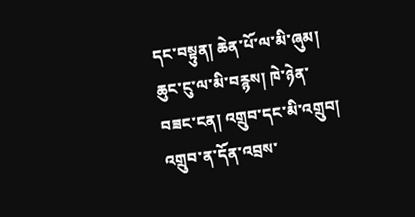དང་བསྟུན། ཆེན་པོ་ལ་མི་ཞུམ། ཆུང་ངུ་ལ་མི་བརྙས། ཁེ་ཉེན་བཟང་ངན། འགྲུབ་དང་མི་འགྲུབ། འགྲུབ་ན་དོན་འབྲས་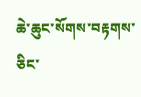ཆེ་ཆུང་སོགས་བརྟགས་ཅིང་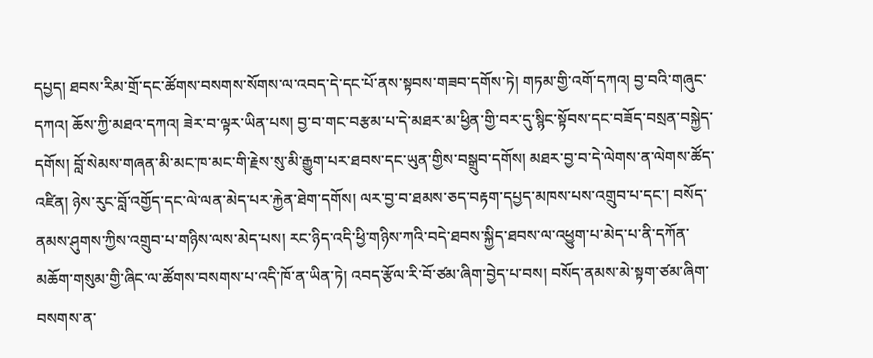དཔྱད། ཐབས་རིམ་གྲོ་དང་ཚོགས་བསགས་སོགས་ལ་འབད་དེ་དང་པོ་ནས་སྟབས་གཟབ་དགོས་ཏེ། གཏམ་གྱི་འགོ་དཀའ། བྱ་བའི་གཞུང་དཀའ། ཆོས་ཀྱི་མཐའ་དཀའ། ཟེར་བ་ལྟར་ཡིན་པས། བྱ་བ་གང་བརྩམ་པ་དེ་མཐར་མ་ཕྱིན་གྱི་བར་དུ་སྙིང་སྟོབས་དང་བཟོད་བསྲན་བསྐྱེད་དགོས། བློ་སེམས་གཞན་མི་མང་ཁ་མང་གི་རྗེས་སུ་མི་རྒྱུག་པར་ཐབས་དང་ཡུན་གྱིས་བསྒྲུབ་དགོས། མཐར་བྱ་བ་དེ་ལེགས་ན་ལེགས་ཚོད་འཛིན། ཉེས་རུང་བློ་འགྱོད་དང་ལེ་ལན་མེད་པར་རྐྱེན་ཐེག་དགོས། ལར་བྱ་བ་ཐམས་ཅད་བརྟག་དཔྱད་མཁས་པས་འགྲུབ་པ་དང་། བསོད་ནམས་ཤུགས་ཀྱིས་འགྲུབ་པ་གཉིས་ལས་མེད་པས། རང་ཉིད་འདི་ཕྱི་གཉིས་ཀའི་བདེ་ཐབས་སྐྱིད་ཐབས་ལ་འཕྱུག་པ་མེད་པ་ནི་དཀོན་མཆོག་གསུམ་གྱི་ཞིང་ལ་ཚོགས་བསགས་པ་འདི་ཁོ་ན་ཡིན་ཏེ། འབད་རྩོལ་རི་བོ་ཙམ་ཞིག་བྱེད་པ་བས། བསོད་ནམས་མེ་སྟག་ཙམ་ཞིག་བསགས་ན་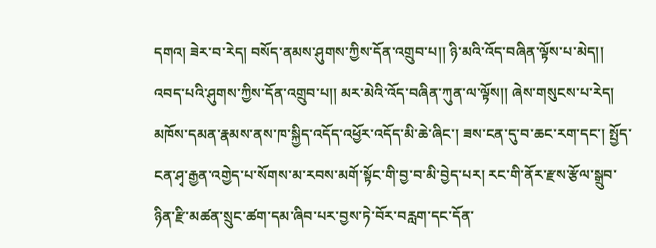དགའ། ཟེར་བ་རེད། བསོད་ནམས་ཤུགས་ཀྱིས་དོན་འགྲུབ་པ།། ཉི་མའི་འོད་བཞིན་ལྟོས་པ་མེད།། འབད་པའི་ཤུགས་ཀྱིས་དོན་འགྲུབ་པ།། མར་མེའི་འོད་བཞིན་ཀུན་ལ་ལྟོས།། ཞེས་གསུངས་པ་རེད། མཁོས་དམན་རྣམས་ནས་ཁ་སྐྱིད་འདོད་འཕྱོར་འདོད་མི་ཆེ་ཞིང་། ཟས་ངན་དུ་བ་ཆང་རག་དང་། སྤྱོད་ངན་ཤྭ་རྒྱན་འགྱེད་པ་སོགས་མ་རབས་མགོ་སྟོང་གི་བྱ་བ་མི་བྱེད་པར། རང་གི་ནོར་རྫས་རྩོལ་སྒྲུབ་ཉིན་རྫི་མཚན་སྲུང་ཚག་དམ་ཞིབ་པར་བྱས་ཏེ་བོར་བརླག་དང་དོན་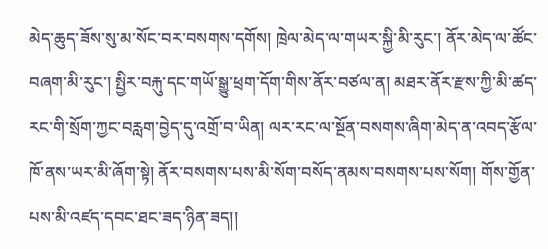མེད་ཆུད་ཟོས་སུ་མ་སོང་བར་བསགས་དགོས། ཁྲེལ་མེད་ལ་གཡར་སྐྱི་མི་རུང་། ནོར་མེད་ལ་ཚོང་བཞག་མི་རུང་། སྤྱིར་བརྐུ་དང་གཡོ་སྒྱུ་ཕྲག་དོག་གིས་ནོར་བཙལ་ན། མཐར་ནོར་རྫས་ཀྱི་མི་ཚད་རང་གི་སྲོག་ཀྱང་བརླག་བྱེད་དུ་འགྲོ་བ་ཡིན། ལར་རང་ལ་སྔོན་བསགས་ཞིག་མེད་ན་འབད་རྩོལ་ཁོ་ནས་ཡར་མི་ཞོག་སྟེ། ནོར་བསགས་པས་མི་སོག་བསོད་ནམས་བསགས་པས་སོག། གོས་གྱོན་པས་མི་འཛད་དབང་ཐང་ཟད་ཉིན་ཟད།།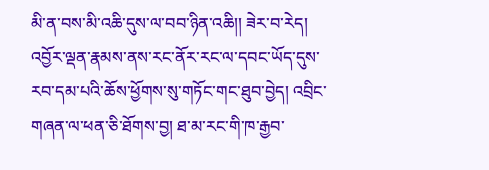མི་ན་བས་མི་འཆི་དུས་ལ་བབ་ཉིན་འཆི།། ཟེར་བ་རེད། འབྱོར་ལྡན་རྣམས་ནས་རང་ནོར་རང་ལ་དབང་ཡོད་དུས་རབ་དམ་པའི་ཆོས་ཕྱོགས་སུ་གཏོང་གང་ཐུབ་བྱེད། འབྲིང་གཞན་ལ་ཕན་ཅི་ཐོགས་བྱ། ཐ་མ་རང་གི་ཁ་རྒྱབ་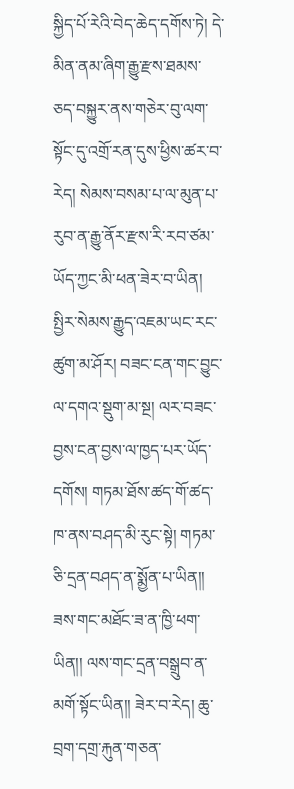སྐྱིད་པོ་རེའི་བེད་ཆེད་དགོས་ཏེ། དེ་མིན་ནམ་ཞིག་རྒྱུ་རྫས་ཐམས་ཅད་བསྐྱུར་ནས་གཅེར་བུ་ལག་སྟོང་དུ་འགྲོ་རན་དུས་ཕྱིས་ཚར་བ་རེད། སེམས་བསམ་པ་ལ་མུན་པ་རུབ་ན་རྒྱུ་ནོར་རྫས་རི་རབ་ཙམ་ཡོད་ཀྱང་མི་ཕན་ཟེར་བ་ཡིན། སྤྱིར་སེམས་རྒྱུད་འཇམ་ཡང་རང་ཚུག་མ་ཤོར། བཟང་ངན་གང་བྱུང་ལ་དགའ་སྡུག་མ་སྔ། ལར་བཟང་བྱས་ངན་བྱས་ལ་ཁྱད་པར་ཡོད་དགོས། གཏམ་ཐོས་ཚད་གོ་ཚད་ཁ་ནས་བཤད་མི་རུང་སྟེ། གཏམ་ཅི་དྲན་བཤད་ན་སྨྱོན་པ་ཡིན།། ཟས་གང་མཐོང་ཟ་ན་ཁྱི་ཕག་ཡིན།། ལས་གང་དྲན་བསྒྲུབ་ན་མགོ་སྟོང་ཡིན།། ཟེར་བ་རེད། ཆུ་བྲག་དགྲ་རྐུན་གཅན་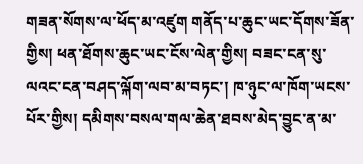གཟན་སོགས་ལ་ཕོད་མ་འཛུག གནོད་པ་ཆུང་ཡང་དོགས་ཟོན་གྱིས། ཕན་ཐོགས་ཆུང་ཡང་ངོས་ལེན་གྱིས། བཟང་ངན་སུ་ལའང་ངན་བཤད་ལྐོག་ལབ་མ་བཏང་། ཁ་ཉུང་ལ་ཁོག་ཡངས་པོར་གྱིས། དམིགས་བསལ་གལ་ཆེན་ཐབས་མེད་བྱུང་ན་མ་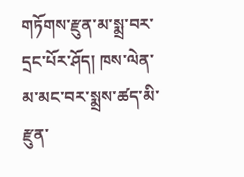གཏོགས་རྫུན་མ་སྨྲ་བར་དྲང་པོར་ཤོད། ཁས་ལེན་མ་མང་བར་སྨྲས་ཚད་མི་རྫུན་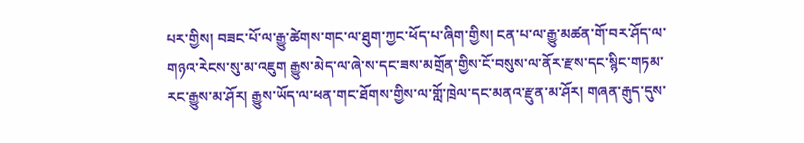པར་གྱིས། བཟང་པོ་ལ་རྒྱུ་ཚེགས་གང་ལ་ཐུག་ཀྱང་ཕོད་པ་ཞིག་གྱིས། ངན་པ་ལ་རྒྱུ་མཚན་གོ་བར་ཤོད་ལ་གཉའ་རེངས་སུ་མ་འཇུག རྒྱུས་མེད་ལ་ཞེ་ས་དང་ཟས་མགྲོན་གྱིས་ངོ་བསུས་ལ་ནོར་རྫས་དང་སྙིང་གཏམ་རང་རྒྱུས་མ་ཤོར། རྒྱུས་ཡོད་ལ་ཕན་གང་ཐོགས་གྱིས་ལ་གློ་ཁྲེལ་དང་མནའ་རྫུན་མ་ཤོར། གཞན་རྒུད་དུས་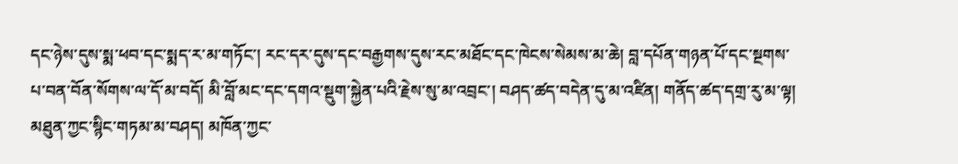དང་ཉེས་དུས་སྨ་ཕབ་དང་སྨད་ར་མ་གཏོང་། རང་དར་དུས་དང་བརྒྱགས་དུས་རང་མཐོང་དང་ཁེངས་སེམས་མ་ཆེ། བླ་དཔོན་གཉན་པོ་དང་སྔགས་པ་བན་བོན་སོགས་ལ་དོ་མ་བདོ། མི་བློ་མང་དང་དགའ་སྡུག་སྐྱེན་པའི་རྗེས་སུ་མ་འབྲང་། བཤད་ཚད་བདེན་དུ་མ་འཛིན། གནོད་ཚད་དགྲ་རུ་མ་ལྟ། མཐུན་ཀྱང་སྙིང་གཏམ་མ་བཤད། མཁོན་ཀྱང་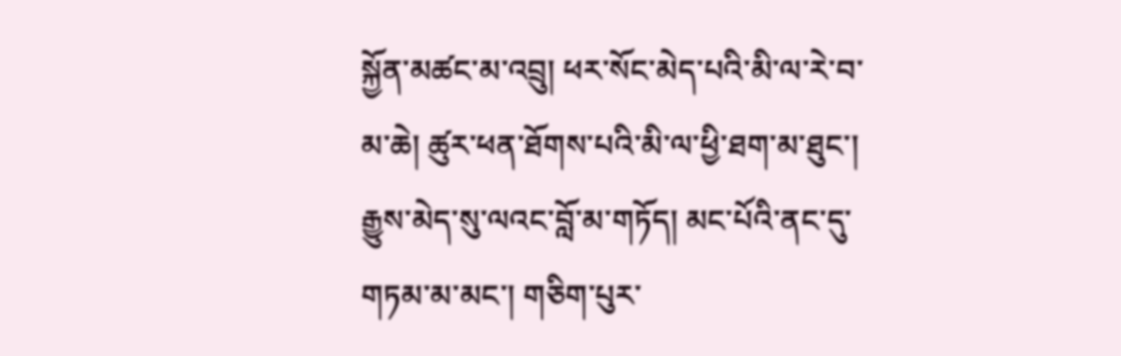སྐྱོན་མཚང་མ་འབྲུ། ཕར་སོང་མེད་པའི་མི་ལ་རེ་བ་མ་ཆེ། ཚུར་ཕན་ཐོགས་པའི་མི་ལ་ཕྱི་ཐག་མ་ཐུང་། རྒྱུས་མེད་སུ་ལའང་བློ་མ་གཏོད། མང་པོའི་ནང་དུ་གཏམ་མ་མང་། གཅིག་པུར་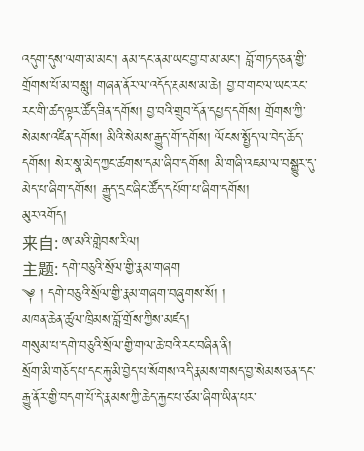འདུག་དུས་ལག་མ་མང་། ནམ་དང་ནམ་ཡང་བྱ་བ་མ་མང་། བློ་གཏད་ཅན་གྱི་གྲོགས་པོ་མ་བསླུ། གཞན་ནོར་ལ་འདོད་རྔམས་མ་ཆེ། བྱ་བ་གང་ལ་ཡང་རང་རང་གི་ཚད་ལྟར་ཚོད་ཟིན་དགོས། བྱ་བའི་གྲུབ་དོན་དཔྱད་དགོས། གྲོགས་ཀྱི་སེམས་འཛིན་དགོས། མིའི་སེམས་རྒྱུད་གོ་དགོས། ལོངས་སྤྱོད་ལ་བེད་ཆོད་དགོས། སེར་སྣ་མེད་ཀྱང་ཚགས་དམ་ཞིབ་དགོས། མི་གཞི་འཇམ་ལ་བསྒྱུར་དུ་མེད་པ་ཞིག་དགོས། རྒྱུད་དྲང་ཞིང་ཚོད་དཔོག་པ་ཞིག་དགོས།
མུར་འགོད།
来自: ཨ་མའི་གླེབས་རིལ།
主题: དགེ་བཅུའི་སྲོལ་གྱི་རྣམ་གཞག
༆ ། དགེ་བཅུའི་སྲོལ་གྱི་རྣམ་གཞག་བཞུགས་སོ། །
མཁན་ཆེན་ཚུལ་ཁྲིམས་བློ་གྲོས་ཀྱིས་མཛད།
གསུམ་པ་དགེ་བཅུའི་སྲོལ་གྱི་གལ་ཆེ་བའི་རང་བཞིན་ནི།
སྲོག་མི་གཅོད་པ་དང་རྐུ་མི་བྱེད་པ་སོགས་འདི་རྣམས་གསད་བྱ་སེམས་ཅན་དང་རྒྱུ་ནོར་གྱི་བདག་པོ་དེ་རྣམས་ཀྱི་ཆེད་རྐྱང་པ་ཙམ་ཞིག་ཡིན་པར་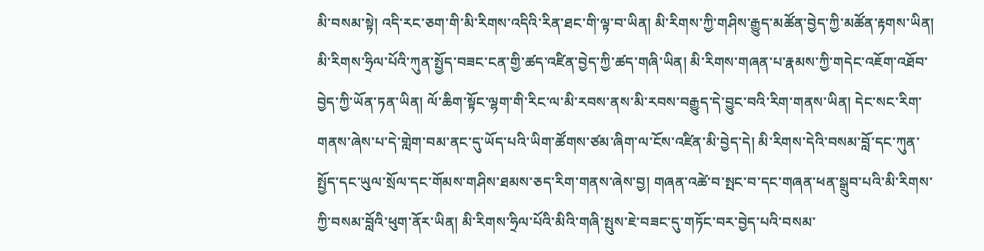མི་བསམ་སྟེ། འདི་རང་ཅག་གི་མི་རིགས་འདིའི་རིན་ཐང་གི་ལྟ་བ་ཡིན། མི་རིགས་ཀྱི་གཤིས་རྒྱུད་མཚོན་བྱེད་ཀྱི་མཚོན་རྟགས་ཡིན། མི་རིགས་ཧྲིལ་པོའི་ཀུན་སྤྱོད་བཟང་ངན་གྱི་ཚད་འཛིན་བྱེད་ཀྱི་ཚད་གཞི་ཡིན། མི་རིགས་གཞན་པ་རྣམས་ཀྱི་གདེང་འཇོག་འཐོབ་བྱེད་ཀྱི་ཡོན་ཏན་ཡིན། ལོ་ཆིག་སྟོང་ལྷག་གི་རིང་ལ་མི་རབས་ནས་མི་རབས་བརྒྱུད་དེ་བྱུང་བའི་རིག་གནས་ཡིན། དེང་སང་རིག་གནས་ཞེས་པ་དེ་གླེག་བམ་ནང་དུ་ཡོད་པའི་ཡིག་ཚོགས་ཙམ་ཞིག་ལ་ངོས་འཛིན་མི་བྱེད་དེ། མི་རིགས་དེའི་བསམ་བློ་དང་ཀུན་སྤྱོད་དང་ཡུལ་སྲོལ་དང་གོམས་གཤིས་ཐམས་ཅད་རིག་གནས་ཞེས་བྱ། གཞན་འཚེ་བ་སྤང་བ་དང་གཞན་ཕན་སྒྲུབ་པའི་མི་རིགས་ཀྱི་བསམ་བློའི་ཕུག་ནོར་ཡིན། མི་རིགས་ཧྲིལ་པོའི་མིའི་གཞི་སྤུས་ཇེ་བཟང་དུ་གཏོང་བར་བྱེད་པའི་བསམ་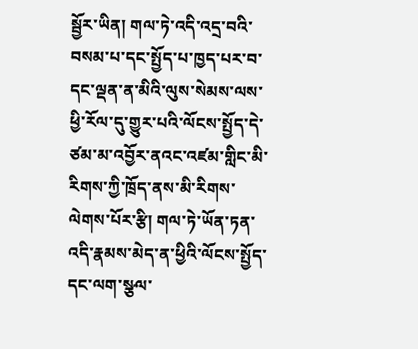སྦྱོར་ཡིན། གལ་ཏེ་འདི་འདྲ་བའི་བསམ་པ་དང་སྤྱོད་པ་ཁྱད་པར་བ་དང་ལྡན་ན་མིའི་ལུས་སེམས་ལས་ཕྱི་རོལ་དུ་གྱུར་པའི་ལོངས་སྤྱོད་དེ་ཙམ་མ་འབྱོར་ནའང་འཛམ་གླིང་མི་རིགས་ཀྱི་ཁྲོད་ནས་མི་རིགས་ལེགས་པོར་རྩི། གལ་ཏེ་ཡོན་ཏན་འདི་རྣམས་མེད་ན་ཕྱིའི་ལོངས་སྤྱོད་དང་ལག་སྩལ་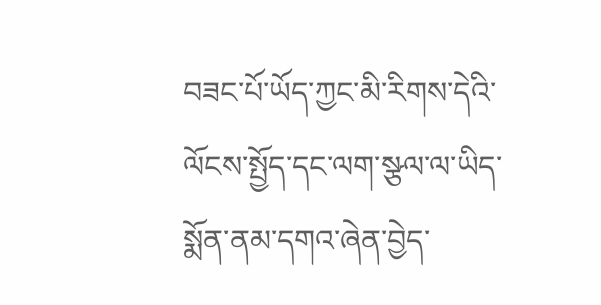བཟང་པོ་ཡོད་ཀྱང་མི་རིགས་དེའི་ལོངས་སྤྱོད་དང་ལག་སྩལ་ལ་ཡིད་སྨོན་ནམ་དགའ་ཞེན་བྱེད་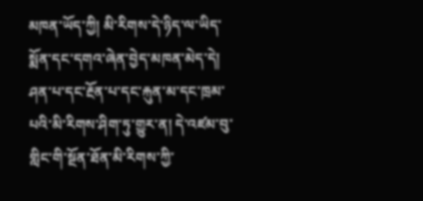མཁན་ཡོད་ཀྱི། མི་རིགས་དེ་ཉིད་ལ་ཡིད་སྨོན་དང་དགའ་ཞེན་བྱེད་མཁན་མེད་དེ། ཤན་པ་དང་རྔོན་པ་དང་རྐུན་མ་དང་ཁྲམ་པའི་མི་རིགས་ཤིག་ཏུ་གྱུར་ན། དེ་འཛམ་བུ་གླིང་གི་སྔོན་ཐོན་མི་རིགས་ཀྱི་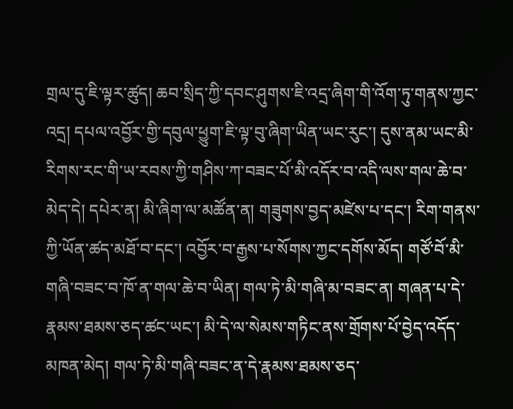གྲལ་དུ་ཇི་ལྟར་ཚུད། ཆབ་སྲིད་ཀྱི་དབང་ཤུགས་ཇི་འདྲ་ཞིག་གི་འོག་ཏུ་གནས་ཀྱང་འདྲ། དཔལ་འབྱོར་གྱི་དབུལ་ཕྱུག་ཇི་ལྟ་བུ་ཞིག་ཡིན་ཡང་རུང་། དུས་ནམ་ཡང་མི་རིགས་རང་གི་ཡ་རབས་ཀྱི་གཤིས་ཀ་བཟང་པོ་མི་འདོར་བ་འདི་ལས་གལ་ཆེ་བ་མེད་དེ། དཔེར་ན། མི་ཞིག་ལ་མཚོན་ན། གཟུགས་བྱད་མཛེས་པ་དང་། རིག་གནས་ཀྱི་ཡོན་ཚད་མཐོ་བ་དང་། འབྱོར་བ་རྒྱས་པ་སོགས་ཀྱང་དགོས་མོད། གཙོ་བོ་མི་གཞི་བཟང་བ་ཁོ་ན་གལ་ཆེ་བ་ཡིན། གལ་ཏེ་མི་གཞི་མ་བཟང་ན། གཞན་པ་དེ་རྣམས་ཐམས་ཅད་ཚང་ཡང་། མི་དེ་ལ་སེམས་གཏིང་ནས་གྲོགས་པོ་བྱེད་འདོད་མཁན་མེད། གལ་ཏེ་མི་གཞི་བཟང་ན་དེ་རྣམས་ཐམས་ཅད་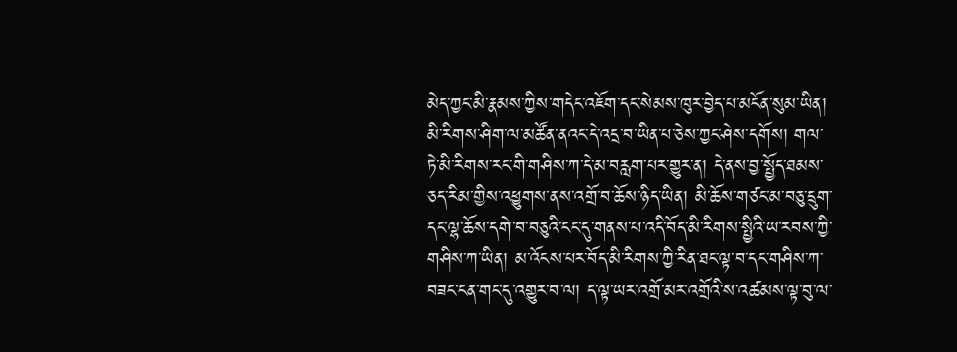མེད་ཀྱང་མི་རྣམས་ཀྱིས་གདེང་འཇོག་དང་སེམས་ཁུར་བྱེད་པ་མངོན་སུམ་ཡིན། མི་རིགས་ཤིག་ལ་མཚོན་ནའང་དེ་འདྲ་བ་ཡིན་པ་ཅེས་ཀྱང་ཤེས་དགོས། གལ་ཏེ་མི་རིགས་རང་གི་གཤིས་ཀ་དེ་མ་བརླག་པར་གྱུར་ན། དེ་ནས་བྱ་སྤྱོད་ཐམས་ཅད་རིམ་གྱིས་འཕྱུགས་ནས་འགྲོ་བ་ཆོས་ཉིད་ཡིན། མི་ཆོས་གཙང་མ་བཅུ་དྲུག་དང་ལྷ་ཆོས་དགེ་བ་བཅུའི་ངང་དུ་གནས་པ་འདི་བོད་མི་རིགས་སྤྱིའི་ཡ་རབས་ཀྱི་གཤིས་ཀ་ཡིན། མ་འོངས་པར་བོད་མི་རིགས་ཀྱི་རིན་ཐང་ལྟ་བ་དང་གཤིས་ཀ་བཟང་ངན་གང་དུ་འགྱུར་བ་ལ། ད་ལྟ་ཡར་འགྲོ་མར་འགྲོའི་ས་འཚམས་ལྟ་བུ་ལ་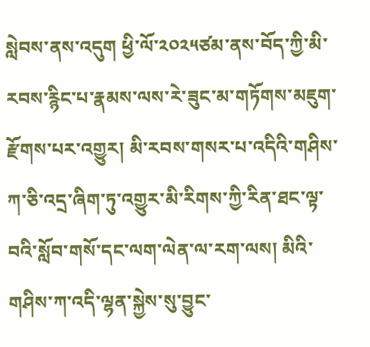སླེབས་ནས་འདུག ཕྱི་ལོ་༢༠༢༥ཙམ་ནས་བོད་ཀྱི་མི་རབས་རྙིང་པ་རྣམས་ལས་རེ་ཟུང་མ་གཏོགས་མཇུག་རྫོགས་པར་འགྱུར། མི་རབས་གསར་པ་འདིའི་གཤིས་ཀ་ཅི་འདྲ་ཞིག་ཏུ་འགྱུར་མི་རིགས་ཀྱི་རིན་ཐང་ལྟ་བའི་སློབ་གསོ་དང་ལག་ལེན་ལ་རག་ལས། མིའི་གཤིས་ཀ་འདི་ལྷན་སྐྱེས་སུ་བྱུང་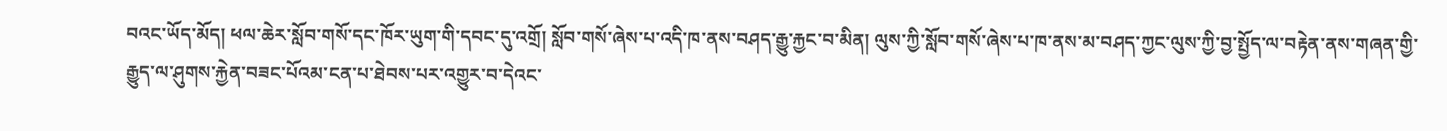བའང་ཡོད་མོད། ཕལ་ཆེར་སློབ་གསོ་དང་ཁོར་ཡུག་གི་དབང་དུ་འགྲོ། སློབ་གསོ་ཞེས་པ་འདི་ཁ་ནས་བཤད་རྒྱུ་རྐྱང་བ་མིན། ལུས་ཀྱི་སློབ་གསོ་ཞེས་པ་ཁ་ནས་མ་བཤད་ཀྱང་ལུས་ཀྱི་བྱ་སྤྱོད་ལ་བརྟེན་ནས་གཞན་གྱི་རྒྱུད་ལ་ཤུགས་རྐྱེན་བཟང་པོའམ་ངན་པ་ཐེབས་པར་འགྱུར་བ་དེའང་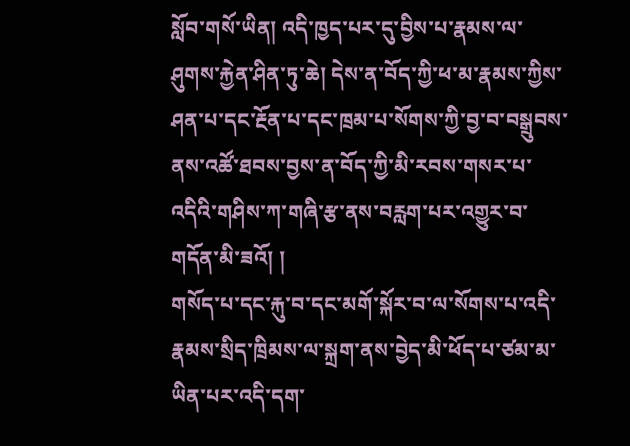སློབ་གསོ་ཡིན། འདི་ཁྱད་པར་དུ་བྱིས་པ་རྣམས་ལ་ཤུགས་རྐྱེན་ཤིན་ཏུ་ཆེ། དེས་ན་བོད་ཀྱི་ཕ་མ་རྣམས་ཀྱིས་ཤན་པ་དང་རྔོན་པ་དང་ཁྲམ་པ་སོགས་ཀྱི་བྱ་བ་བསྒྲུབས་ནས་འཚོ་ཐབས་བྱས་ན་བོད་ཀྱི་མི་རབས་གསར་པ་འདིའི་གཤིས་ཀ་གཞི་རྩ་ནས་བརླག་པར་འགྱུར་བ་གདོན་མི་ཟའོ། །
གསོད་པ་དང་རྐུ་བ་དང་མགོ་སྐོར་བ་ལ་སོགས་པ་འདི་རྣམས་སྲིད་ཁྲིམས་ལ་སྐྲག་ནས་བྱེད་མི་ཕོད་པ་ཙམ་མ་ཡིན་པར་འདི་དག་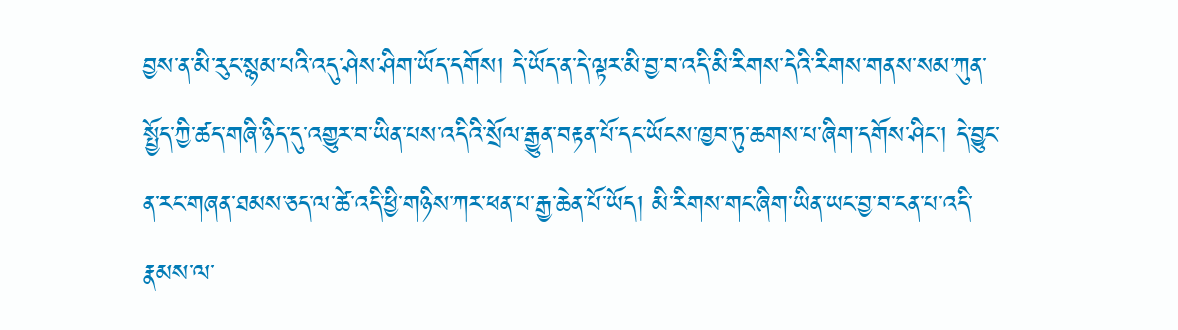བྱས་ན་མི་རུང་སྙམ་པའི་འདུ་ཤེས་ཤིག་ཡོད་དགོས། དེ་ཡོད་ན་དེ་ལྟར་མི་བྱ་བ་འདི་མི་རིགས་དེའི་རིགས་གནས་སམ་ཀུན་སྤྱོད་ཀྱི་ཚད་གཞི་ཉིད་དུ་འགྱུར་བ་ཡིན་པས་འདིའི་སྲོལ་རྒྱུན་བརྟན་པོ་དང་ཡོངས་ཁྱབ་ཏུ་ཆགས་པ་ཞིག་དགོས་ཤིང་། དེ་བྱུང་ན་རང་གཞན་ཐམས་ཅད་ལ་ཚེ་འདི་ཕྱི་གཉིས་ཀར་ཕན་པ་རྒྱ་ཆེན་པོ་ཡོད། མི་རིགས་གང་ཞིག་ཡིན་ཡང་བྱ་བ་ངན་པ་འདི་རྣམས་ལ་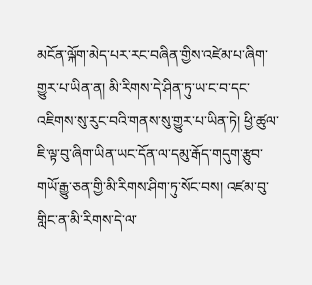མངོན་ལྐོག་མེད་པར་རང་བཞིན་གྱིས་འཛེམ་པ་ཞིག་གྱུར་པ་ཡིན་ན། མི་རིགས་དེ་ཤིན་ཏུ་ཡ་ང་བ་དང་འཇིགས་སུ་རུང་བའི་གནས་སུ་གྱུར་པ་ཡིན་ཏེ། ཕྱི་ཚུལ་ཇི་ལྟ་བུ་ཞིག་ཡིན་ཡང་དོན་ལ་དམུ་རྒོད་གདུག་རྩུབ་གཡོ་རྒྱུ་ཅན་གྱི་མི་རིགས་ཤིག་ཏུ་སོང་བས། འཛམ་བུ་གླིང་ན་མི་རིགས་དེ་ལ་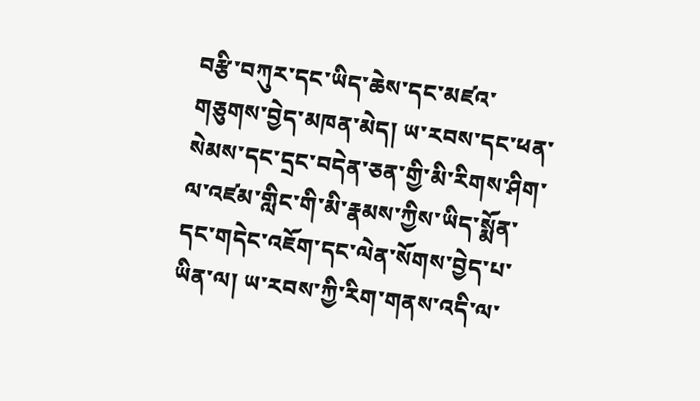བརྩི་བཀུར་དང་ཡིད་ཆེས་དང་མཛའ་གཅུགས་བྱེད་མཁན་མེད། ཡ་རབས་དང་ཕན་སེམས་དང་དྲང་བདེན་ཅན་གྱི་མི་རིགས་ཤིག་ལ་འཛམ་གླིང་གི་མི་རྣམས་ཀྱིས་ཡིད་སྨོན་དང་གདེང་འཇོག་དང་ལེན་སོགས་བྱེད་པ་ཡིན་ལ། ཡ་རབས་ཀྱི་རིག་གནས་འདི་ལ་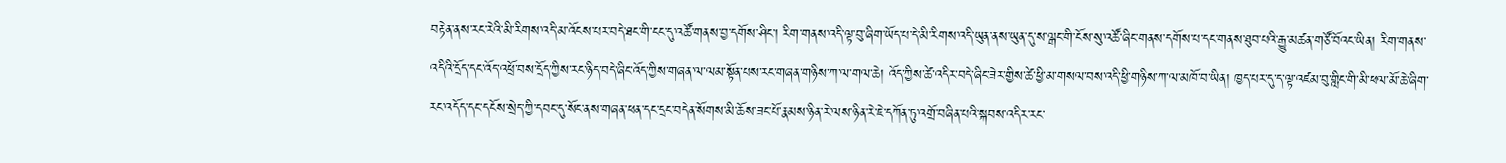བརྟེན་ནས་རང་རེའི་མི་རིགས་འདི་མ་འོངས་པར་བདེ་ཐང་གི་ངང་དུ་འཚོ་གནས་བྱ་དགོས་ཤིང་། རིག་གནས་འདི་ལྟ་བུ་ཞིག་ཡོད་པ་དེ་མི་རིགས་འདི་ཡུན་ནས་ཡུན་དུ་ས་ལྒང་གི་ངོས་སུ་འཚོ་ཞིང་གནས་དགོས་པ་དང་གནས་ཐུབ་པའི་རྒྱུ་མཚན་གཙོ་བོའང་ཡིན། རིག་གནས་འདིའི་དྲོད་དང་འོད་འཕྲོ་བས་དྲོད་ཀྱིས་རང་ཉིད་བདེ་ཞིང་འོད་ཀྱིས་གཞན་ལ་ལམ་སྟོན་པས་རང་གཞན་གཉིས་ཀ་ལ་གལ་ཆེ། འོད་ཀྱིས་ཚེ་འདིར་བདེ་ཞིང་ཟེར་གྱིས་ཚེ་ཕྱི་མ་གསལ་བས་འདི་ཕྱི་གཉིས་ཀ་ལ་མཁོ་བ་ཡིན། ཁྱད་པར་དུ་ད་ལྟ་འཛམ་བུ་གླིང་གི་མི་ཕལ་མོ་ཆེ་ཞིག་རང་འདོད་དང་དངོས་སྲེད་ཀྱི་དབང་དུ་སོང་ནས་གཞན་ཕན་དང་དྲང་བདེན་སོགས་མི་ཆོས་ཟང་པོ་རྣམས་ཉིན་རེ་ལས་ཉིན་རེ་ཇེ་དཀོན་ཏུ་འགྲོ་བཞིན་པའི་སྐབས་འདིར་རང་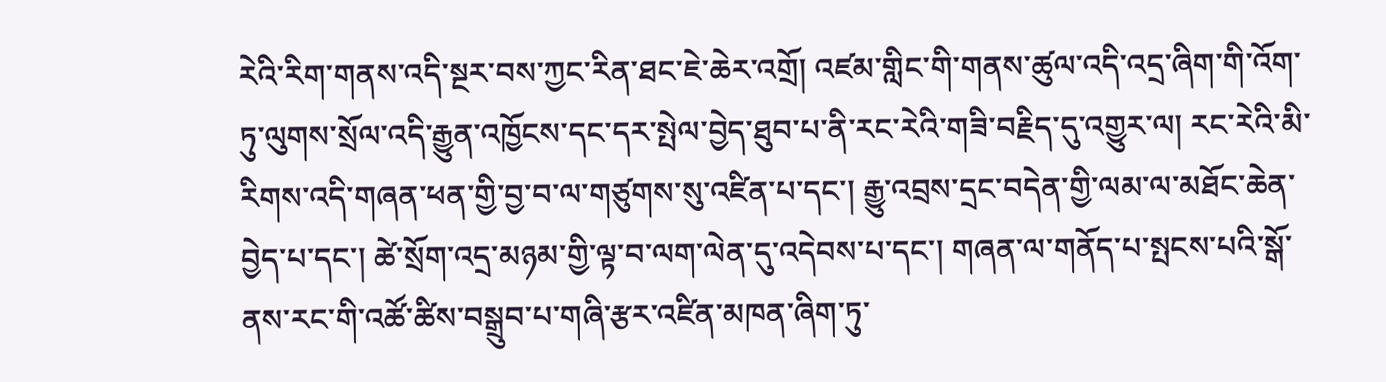རེའི་རིག་གནས་འདི་སྔར་བས་ཀྱང་རིན་ཐང་ཇེ་ཆེར་འགྲོ། འཛམ་གླིང་གི་གནས་ཚུལ་འདི་འདྲ་ཞིག་གི་འོག་ཏུ་ལུགས་སྲོལ་འདི་རྒྱུན་འཁྱོངས་དང་དར་སྤེལ་བྱེད་ཐུབ་པ་ནི་རང་རེའི་གཟི་བརྗིད་དུ་འགྱུར་ལ། རང་རེའི་མི་རིགས་འདི་གཞན་ཕན་གྱི་བྱ་བ་ལ་གཙུགས་སུ་འཛིན་པ་དང་། རྒྱུ་འབྲས་དྲང་བདེན་གྱི་ལམ་ལ་མཐོང་ཆེན་བྱེད་པ་དང་། ཚེ་སྲོག་འདྲ་མཉམ་གྱི་ལྟ་བ་ལག་ལེན་དུ་འདེབས་པ་དང་། གཞན་ལ་གནོད་པ་སྤངས་པའི་སྒོ་ནས་རང་གི་འཚོ་ཚིས་བསྒྲུབ་པ་གཞི་རྩར་འཛིན་མཁན་ཞིག་ཏུ་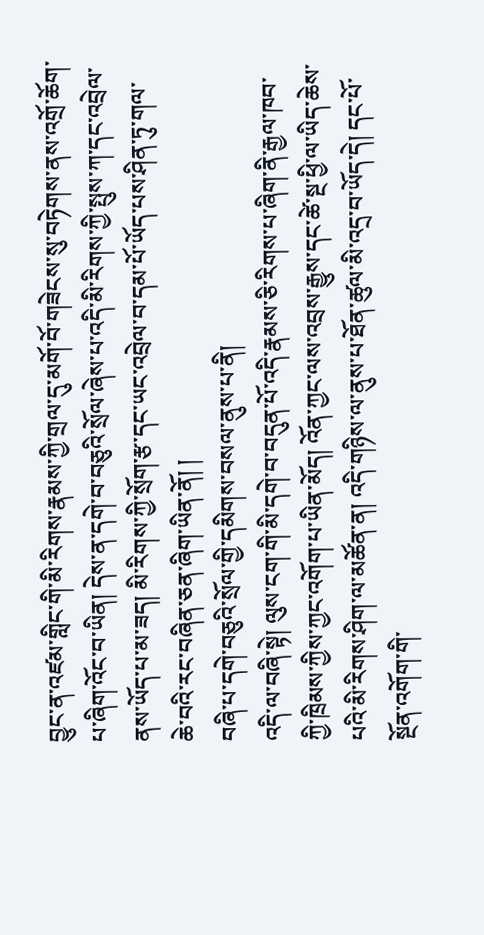བྱུང་ན་འཛམ་གླིང་གི་མི་རིགས་རྣམས་ཀྱི་གྲལ་དུ་མགོ་བོ་གཟེངས་སུ་བཏེགས་ནས་འགྲོ་ཆོག་པ་ཞིག་འོང་བ་ཡིན། དེས་ན་དགེ་བ་བཅུའི་སྲོལ་ཞེས་པ་འདི་མི་རིགས་ཀྱི་སྤུས་ཀ་དང་འབྲེལ་ནས་ཡོད་པ་མ་ཟད། མི་རིགས་ཀྱི་སྲོག་རྩ་དང་ཡང་འབྲེལ་བ་དམ་པོ་ཡོད་པས་ཤིན་ཏུ་གལ་ཆེ་བའི་རང་བཞིན་ཅན་ཞིག་ཡིན་ནོ། །
བཞི་པ་དགེ་བཅུའི་སྲོལ་གྱི་དམིགས་བསལ་ནུས་པ་ནི།
འདི་ལ་བཞི་སྟེ། ལུས་ངག་གི་མི་དགེ་བ་བདུན་པོ་འདི་རྣམས་ཅི་རིགས་པ་ཞིག་ནི་རྒྱལ་ཁབ་ཀྱི་ཁྲིམས་ཀྱིས་ཀྱང་འགོག་པ་ཡིན་མོད། འོན་ཀྱང་ལས་འབྲས་རྒྱུས་དང་ཚེ་སྔ་ཕྱི་ལ་ཡིད་ཆེས་པའི་མི་རིགས་ཤིག་ལ་མཚོན་ན། འདི་གཉིས་ལ་ནུས་པ་ཐོན་ཚུལ་མི་འདྲ་བ་ཡོད་དེ། དང་པོ་སྔོན་འགོག་གི་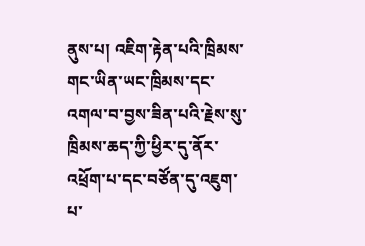ནུས་པ། འཇིག་རྟེན་པའི་ཁྲིམས་གང་ཡིན་ཡང་ཁྲིམས་དང་འགལ་བ་བྱས་ཟིན་པའི་རྗེས་སུ་ཁྲིམས་ཆད་ཀྱི་ཕྱིར་དུ་ནོར་འཕྲོག་པ་དང་བཙོན་དུ་འཇུག་པ་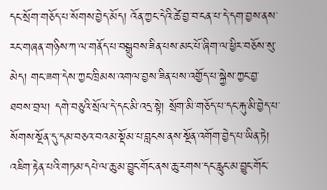དང་སྲོག་གཅོད་པ་སོགས་བྱེད་མོད། འོན་ཀྱང་དེའི་ཚེ་བྱ་བ་ངན་པ་དེ་དག་བྱས་ནས་རང་གཞན་གཉིས་ཀ་ལ་གནོད་པ་བསྒྲུབས་ཟིན་པས་མང་པོ་ཞིག་ལ་ཕྱིར་བཅོས་སུ་མེད། གང་ཟག་དེས་ཀྱང་ཁྲིམས་འགལ་བྱས་ཟིན་པས་འགྱོད་པ་སྐྱེས་ཀྱང་བྱ་ཐབས་བྲལ། དགེ་བཅུའི་སྲོལ་དེ་དང་མི་འདྲ་སྟེ། སྲོག་མི་གཅོད་པ་དང་རྐུ་མི་བྱེད་པ་སོགས་སྔོན་དུ་དམ་བཅའ་བའམ་སྡོམ་པ་བླངས་ནས་སྔོན་འགོག་བྱེད་པ་ཡིན་ཏེ། འཇིག་རྟེན་པའི་གཏམ་དཔེ་ལ་ཆུ་མ་བྱུང་གོང་ནས་ཆུ་རགས་དང་རླུང་མ་བྱུང་གོང་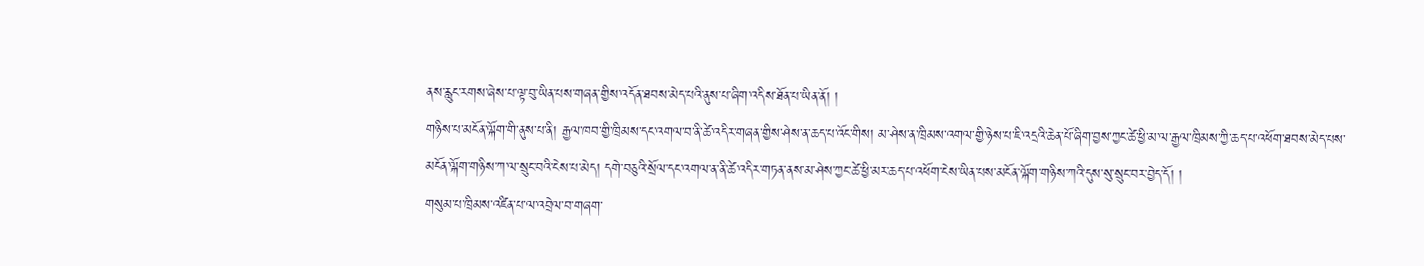ནས་རླུང་རགས་ཞེས་པ་ལྟ་བུ་ཡིན་པས་གཞན་གྱིས་འདོན་ཐབས་མེད་པའི་ནུས་པ་ཞིག་འདིས་ཐོན་པ་ཡིན་ནོ། །
གཉིས་པ་མངོན་ལྐོག་གི་ནུས་པ་ནི། རྒྱལ་ཁབ་གྱི་ཁྲིམས་དང་འགལ་བ་ནི་ཚེ་འདིར་གཞན་གྱིས་ཤེས་ན་ཆད་པ་འོང་གིས། མ་ཤེས་ན་ཁྲིམས་འགལ་གྱི་ཉེས་པ་ཇི་འདྲའི་ཆེན་པོ་ཞིག་བྱས་ཀྱང་ཚེ་ཕྱི་མ་ལ་རྒྱལ་ཁྲིམས་ཀྱི་ཆད་པ་འཕོག་ཐབས་མེད་པས་མངོན་ལྐོག་གཉིས་ཀ་ལ་སྲུང་བའི་ངེས་པ་མེད། དགེ་བཅུའི་སྲོལ་དང་འགལ་ན་ནི་ཚེ་འདིར་གཏན་ནས་མ་ཤེས་ཀྱང་ཚེ་ཕྱི་མར་ཆད་པ་འཕོག་ངེས་ཡིན་པས་མངོན་ལྐོག་གཉིས་ཀའི་དུས་སུ་སྲུང་བར་བྱེད་དོ། །
གསུམ་པ་ཁྲིམས་འཛིན་པ་ལ་འབྲེལ་བ་གཞག་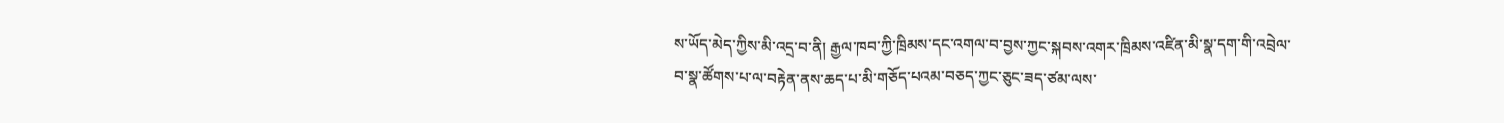ས་ཡོད་མེད་ཀྱིས་མི་འདྲ་བ་ནི། རྒྱལ་ཁབ་ཀྱི་ཁྲིམས་དང་འགལ་བ་བྱས་ཀྱང་སྐབས་འགར་ཁྲིམས་འཛིན་མི་སྣ་དག་གི་འབྲེལ་བ་སྣ་ཚོགས་པ་ལ་བརྟེན་ནས་ཆད་པ་མི་གཅོད་པའམ་བཅད་ཀྱང་ཅུང་ཟད་ཙམ་ལས་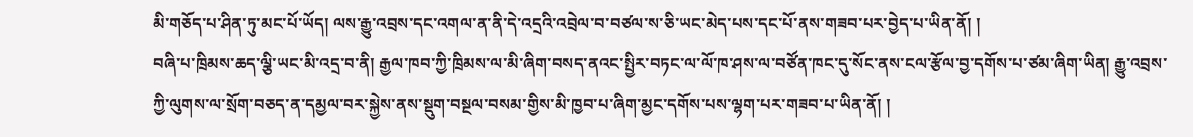མི་གཅོད་པ་ཤིན་ཏུ་མང་པོ་ཡོད། ལས་རྒྱུ་འབྲས་དང་འགལ་ན་ནི་དེ་འདྲའི་འབྲེལ་བ་བཙལ་ས་ཅི་ཡང་མེད་པས་དང་པོ་ནས་གཟབ་པར་བྱེད་པ་ཡིན་ནོ། །
བཞི་པ་ཁྲིམས་ཆད་ལྕི་ཡང་མི་འདྲ་བ་ནི། རྒྱལ་ཁབ་ཀྱི་ཁྲིམས་ལ་མི་ཞིག་བསད་ནའང་སྤྱིར་བཏང་ལ་ལོ་ཁ་ཤས་ལ་བཙོན་ཁང་དུ་སོང་ནས་ངལ་རྩོལ་བྱ་དགོས་པ་ཙམ་ཞིག་ཡིན། རྒྱུ་འབྲས་ཀྱི་ལུགས་ལ་སྲོག་བཅད་ན་དམྱལ་བར་སྐྱེས་ནས་སྡུག་བསྔལ་བསམ་གྱིས་མི་ཁྱབ་པ་ཞིག་མྱང་དགོས་པས་ལྷག་པར་གཟབ་པ་ཡིན་ནོ། །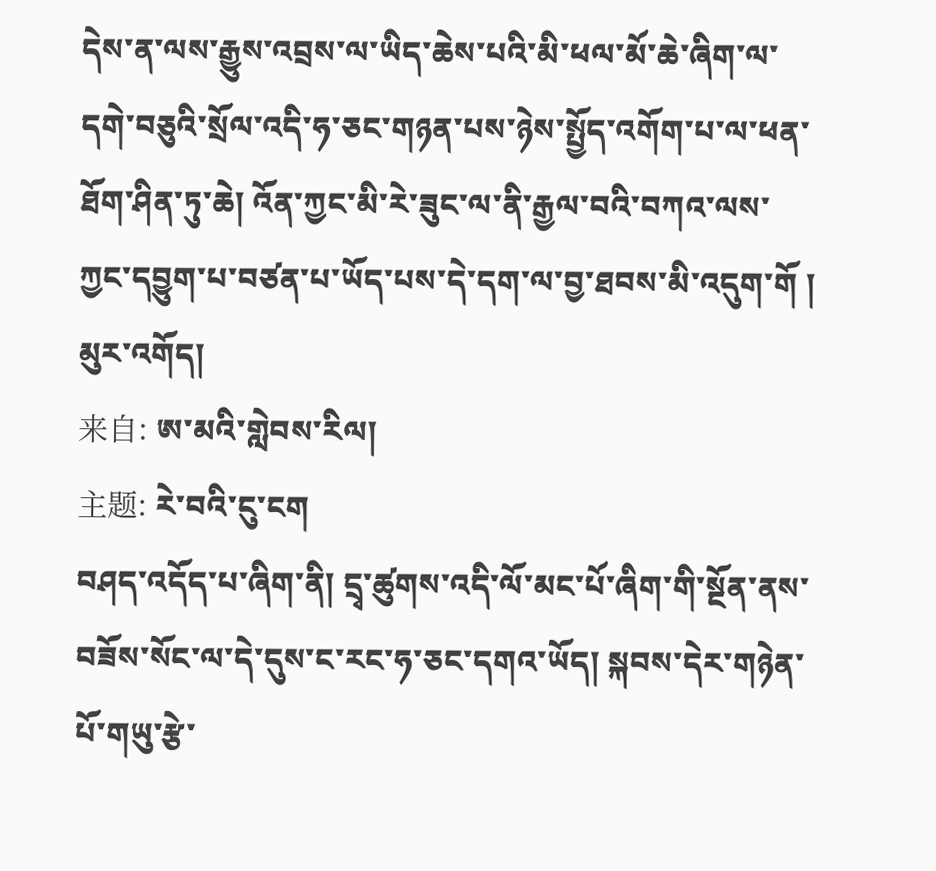དེས་ན་ལས་རྒྱུས་འབྲས་ལ་ཡིད་ཆེས་པའི་མི་ཕལ་མོ་ཆེ་ཞིག་ལ་དགེ་བཅུའི་སྲོལ་འདི་ཧ་ཅང་གཉན་པས་ཉེས་སྤྱོད་འགོག་པ་ལ་ཕན་ཐོག་ཤིན་ཏུ་ཆེ། འོན་ཀྱང་མི་རེ་ཟུང་ལ་ནི་རྒྱལ་བའི་བཀའ་ལས་ཀྱང་དབྱུག་པ་བཙན་པ་ཡོད་པས་དེ་དག་ལ་བྱ་ཐབས་མི་འདུག་གོ །
མུར་འགོད།
来自: ཨ་མའི་གླེབས་རིལ།
主题: རེ་བའི་ངུ་ངག
བཤད་འདོད་པ་ཞིག་ནི། དྲྭ་ཚུགས་འདི་ལོ་མང་པོ་ཞིག་གི་སྔོན་ནས་བཟོས་སོང་ལ་དེ་དུས་ང་རང་ཧ་ཅང་དགའ་ཡོད། སྐབས་དེར་གཉེན་པོ་གཡུ་རྩེ་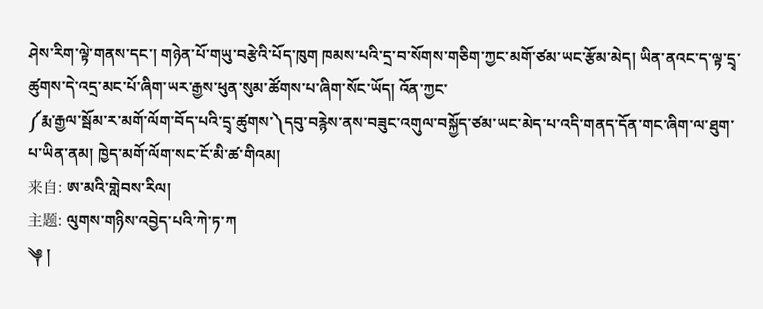ཤེས་རིག་ལྟེ་གནས་དང་། གཉེན་པོ་གཡུ་བརྩེའི་པོད་ཁུག ཁམས་པའི་དྲ་བ་སོགས་གཅིག་ཀྱང་མགོ་ཙམ་ཡང་རྩོམ་མེད། ཡིན་ནའང་ད་ལྟ་དྲྭ་ཚུགས་དེ་འདྲ་མང་པོ་ཞིག་ཡར་རྒྱས་ཕུན་སུམ་ཚོགས་པ་ཞིག་སོང་ཡོད། འོན་ཀྱང་
༼རྨ་རྒྱལ་སྦོམ་ར་མགོ་ལོག་བོད་པའི་དྲྭ་ཚུགས་༽དབུ་བརྙེས་ནས་བཟུང་འགུལ་བསྐྱོད་ཙམ་ཡང་མེད་པ་འདི་གནད་དོན་གང་ཞིག་ལ་ཐུག་པ་ཡིན་ནམ། ཁྱེད་མགོ་ལོག་སང་ངོ་མི་ཚ་གིའམ།
来自: ཨ་མའི་གླེབས་རིལ།
主题: ལུགས་གཉིས་འབྱེད་པའི་ཀེ་ཏ་ཀ
༆ །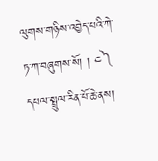ལུགས་གཉིས་འབྱེད་པའི་ཀེ་ཏ་ཀ་བཞུགས་སོ། ། ༤༽
དཔལ་སྤྲུལ་རིན་པོ་ཆེ་ནས།